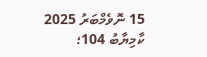15 ނޮވެމްބަރު 2025
ކާމިޔާބު 104؛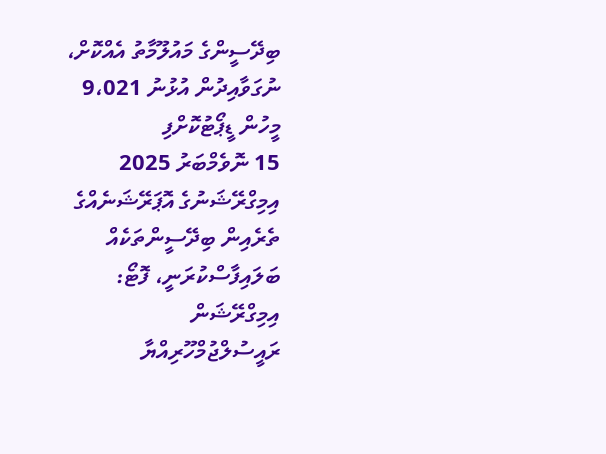ބިދޭސީންގެ މައުލޫމާތު އެއްކޮށް، ނުގަވާއިދުން އުޅުނު 9،021 މީހުން ޑީޕޯޓުކޮށްފި
15 ނޮވެމްބަރު 2025
އިމިގްރޭޝަނުގެ އޮޕަރޭޝަނެއްގެ ތެރެއިން ބިދޭސީންތަކެއް ބަލައިފާސްކުރަނީ، ފޮޓޯ: އިމިގްރޭޝަން
ރައީސުލްޖުމްހޫރިއްޔާ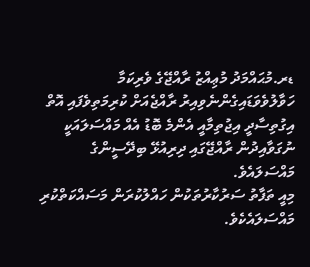ޑރ.މުޙައްމަދު މުޢިއްޒު ރާއްޖޭގެ ވެރިކަމާ ހަވާލުވެވަޑައިގެންނެވިއިރު ރާއްޖެއަށް ކުރިމަތިވެފައި އޮތް އިގުތިސާދީ އިޖުތިމާއީ އެންމެ ބޮޑު އެއް މައްސަލައަކީ ނުގަވާއިދުން ރާއްޖޭގައި ދިރިއުޅޭ ބިދޭސީންގެ މައްސަލައެވެ.
މިއީ ތަފާތު ސަރުކާރުތަކުން ހައްލުކުރަން މަސައްކަތްކުރި މައްސަލައެކެވެ.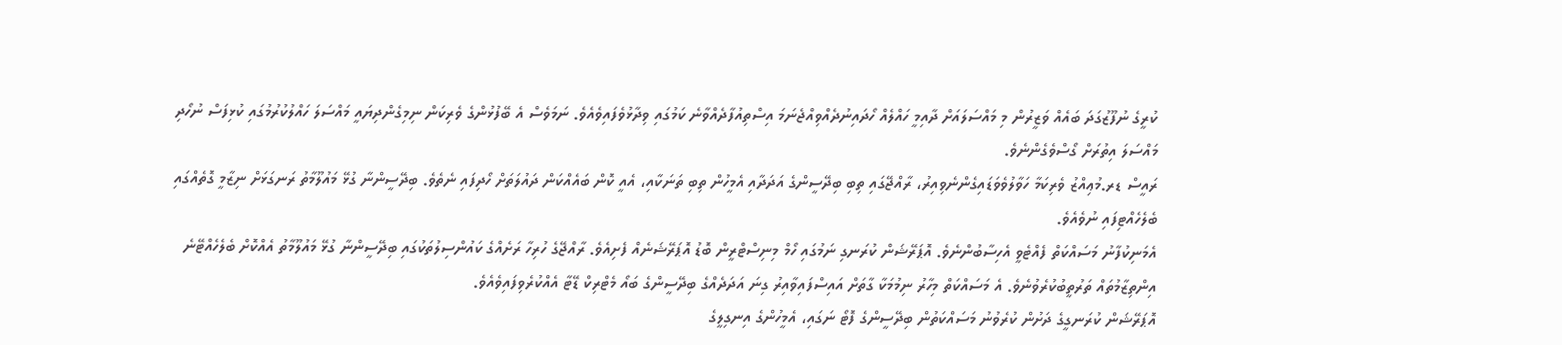ކުރީގެ ނުފޫޒުގަދަ ބައެއް ވަޒީރުން މި މައްސަލައަށް ދާއިމީ ހައްލެއް ހޯދައިނުދެއްވިއްޖެނަމަ އިސްތިއުފާދެއްވާނެ ކަމުގައި ވިދާޅުވެފައިވެއެވެ. ނަމަވެސް އެ ބޭފުޅުންގެ ވެރިކަން ނިމިގެންދިޔައީ މައްސަލަ ހައްލުކުރުމުގައި ކުޅިފަސް ނުހޯދި މައްސަލަ އިތުރަށް ގޯސްވެގެންނެވެ.
ރައީސް ޑރ.މުޢިއްޒު ވެރިކަމާ ހަވާލުވެވަޑައިގެންނެވިއިރު، ރާއްޖޭގައި ތިބި ބިދޭސީންގެ އަދަދާއި އެމީހުން ތިބި ތަނަކާއި، އެއީ ކޮން ބައެއްކަން ދައުލަތަށް ހޯދިފައި ނެތެވެ. ބިދޭސީންނާ ގުޅޭ މައުލޫމާތު ރަނގަޅަށް ނިޒާމީ ގޮތެއްގައި ބެލެހެއްޓިފައި ނުވެއެވެ.
އެމަނިކުފާނު މަސައްކަތް ފެއްޓެވީ އެހިސާބުންނެވެ. އޮޕަރޭޝަން ކުރަނގި ނަމުގައި ހޯމް މިނިސްޓްރީން ބޮޑު އޮޕަރޭޝަނެއް ފެށިއެވެ. ރާއްޖޭގެ ހުރިހާ ރަށެއްގެ ކައުންސިލުތަކުގައި ބިދޭސީންނާ ގުޅޭ މައުލޫމާތު އެއްކޮށް ބެލެހެއްޓޭނެ އިންތިޒާމުތައް ތަރުތީބުކުރެވުނެވެ. އެ މަސައްކަތް މިހާރު ނިމުމަކާ ގާތަށް އައިސްފައިވާއިރު ގިނަ އަދަދެއްގެ ބިދޭސީންގެ ބައޯ މެޓްރިކް ޑޭޓާ އެއްކުރެވިފައިވެއެވެ.
އޮޕަރޭޝަން ކުރަނގީގެ ދަށުން ކުރެވުނު މަސައްކަތުން ބިދޭސީންގެ ފޮޓޯ ނަގައި، އެމީހުންގެ އިނގިލީގެ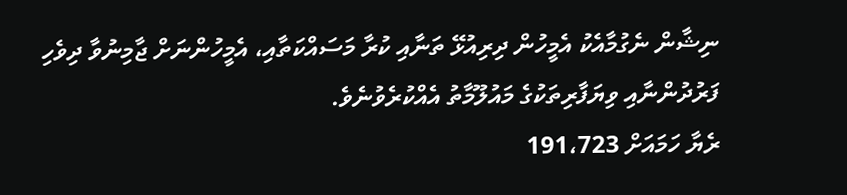ނިޝާން ނެގުމާއެކު އެމީހުން ދިރިއުޅޭ ތަނާއި ކުރާ މަސައްކަތާއި، އެމީހުންނަށް ޖާމިނުވާ ދިވެހި ފަރުދުންނާއި ވިޔަފާރިތަކުގެ މައުލޫމާތު އެއްކުރެވުނެވެ.
ރެޔާ ހަމައަށް 191،723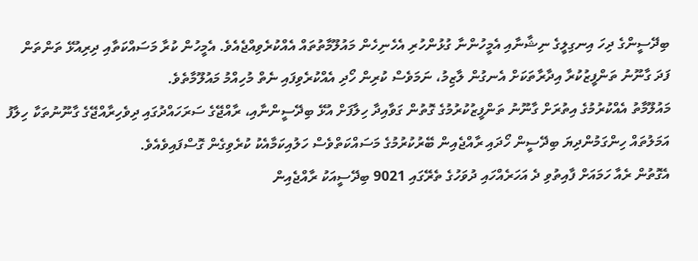ބިދޭސީންގެ ދިހަ އިނގިލީގެ ނިޝާނާއި އެމީހުންނާ ގުޅުންހުރި އެހެނިހެން މައުލޫމާތުތައް އެއްކުރެވިއްޖެއެވެ. އެމީހުން ކުރާ މަސައްކަތާއި ދިރިއުޅޭ ތަންތަން ފަދަ ގާނޫނު ތަންފީޒުކުރާ އިދާރާތަކަށް އެނގުން ލާޒިމު، ނަމަވެސް ކުރިން ހޯދި އެއްކުރެވިފައި ނެތް މުހިއްމު މައުލޫމާތެވެ.
މައުލޫމާތު އެއްކުރުމުގެ އިތުރަށް ގާނޫނު ތަންފީޒުކުރުމުގެ ގޮތުން ގަވާއިދާ ހިލާފަށް އުޅޭ ބިދޭސީންނާއި، ރާއްޖޭގެ ސަރަހައްދުގައި ދިވެހިރާއްޖޭގެ ގާނޫނުތަކާ ހިލާފު އަމަލުތައް ހިންގަމުންދިޔަ ބިދޭސީން ހޯދައި ރާއްޖެއިން ބޭރުކުރުމުގެ މަސައްކަތްވެސް ހަލުއިކަމާއެކު ކުރެވިގެން ގޮސްފައިވެއެވެ.
އެގޮތުން ރެއާ ހަމައަށް ފާއިތުވި ދެ އަހަރެއްހައި ދުވަހުގެ ތެރޭގައި 9021 ބިދޭސީއަކު ރާއްޖެއިން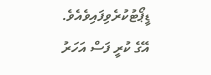ޑީޕޯޓުކުރެވިފައިވެއެވެ. އޭގެ ކުރީ ފަސް އަހަރު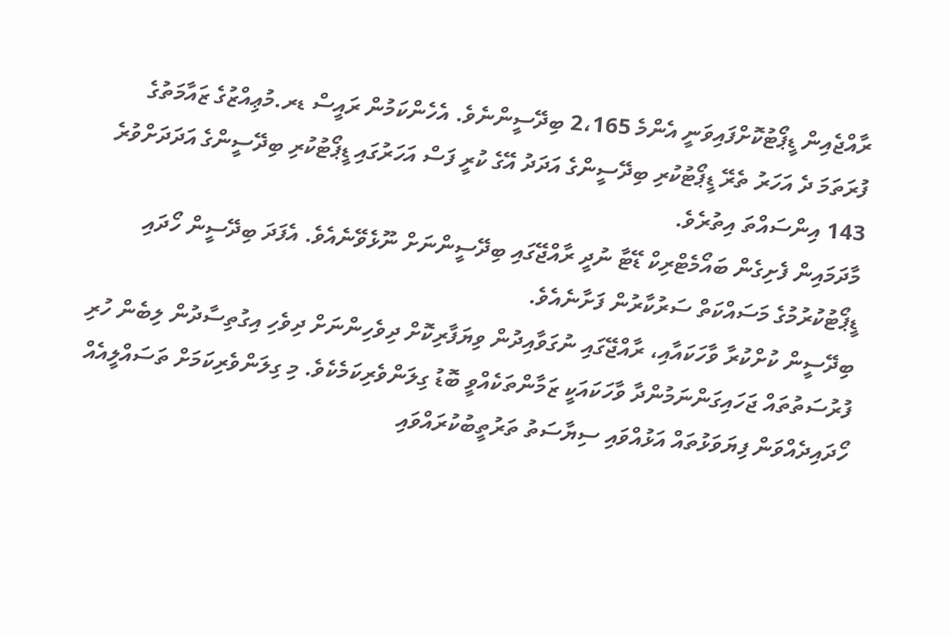ރާއްޖެއިން ޑީޕޯޓުކޮށްފައިވަނީ އެންމެ 2،165 ބިދޭސީންނެވެ. އެހެންކަމުން ރައީސް ޑރ.މުޢިއްޒުގެ ޒައާމަތުގެ ފުރަތަމަ ދެ އަހަރު ތެރޭ ޑީޕޯޓުކުރި ބިދޭސީންގެ އަދަދު އޭގެ ކުރީ ފަސް އަހަރުގައި ޑީޕޯޓުކުރި ބިދޭސީންގެ އަދަދަށްވުރެ 143 އިންސައްތަ އިތުރެވެ.
މާދަމައިން ފެށިގެން ބައޯމެޓްރިކް ޑޭޓާ ނުދީ ރާއްޖޭގައި ބިދޭސީންނަށް ނޫޅެވޭނެއެވެ. އެފަދަ ބިދޭސީން ހޯދައި ޑީޕޯޓުކުރުމުގެ މަސައްކަތް ސަރުކާރުން ފަށާނެއެވެ.
ބިދޭސީން ކުށްކުރާ ވާހަކައާއި، ރާއްޖޭގައި ނުގަވާއިދުން ވިޔަފާރިކޮށް ދިވެހިންނަށް ދިވެހި އިގުތިސާދުން ލިބެން ހުރި ފުރުސަތުތައް ޖަހައިގަންނަމުންދާ ވާހަކައަކީ ޒަމާންތަކެއްވީ ބޮޑު ގިލަންވެރިކަމެކެވެ. މި ގިލަންވެރިކަމަށް ތަސައްލީއެއް ހޯދައިދެއްވަން ފިޔަވަޅުތައް އަޅުއްވައި ސިޔާސަތު ތަރުތީބުކުރައްވައި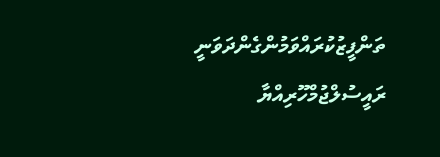ތަންފީޒުކުރައްވަމުންގެންދަވަނީ ރައީސުލްޖުމްހޫރިއްޔާ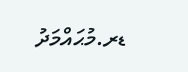ޑރ.މުޙައްމަދު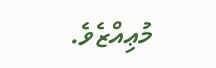މުޢިއްޒެވެ.